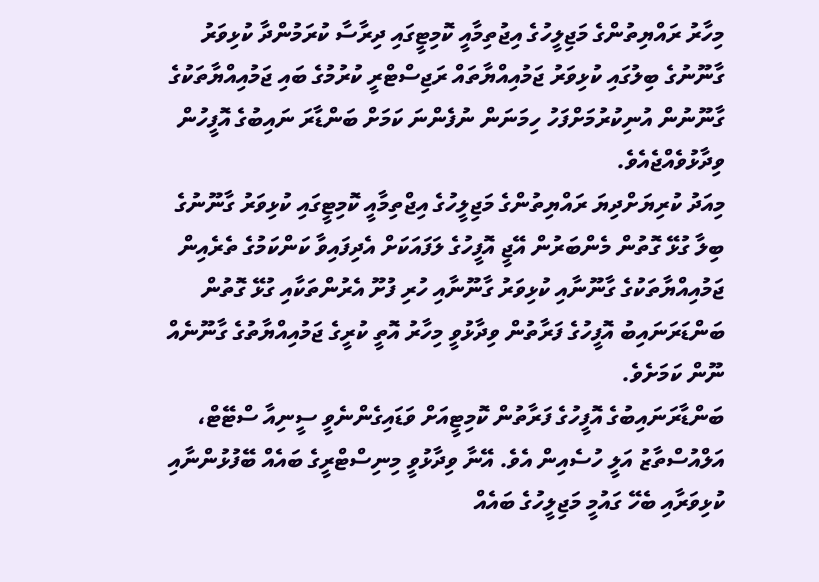މިހާރު ރައްޔިތުންގެ މަޖިލީހުގެ އިޖުތިމާއީ ކޮމިޓީގައި ދިރާސާ ކުރަމުންދާ ކުޅިވަރު ގާނޫނުގެ ބިލުގައި ކުޅިވަރު ޖަމުއިއްޔާތައް ރަޖިސްޓްރީ ކުރުމުގެ ބައި ޖަމުއިއްޔާތަކުގެ ގާނޫނުން އުނިކުރުމަށްފަހު ހިމަނަން ނުފެންނަ ކަމަށް ބަންޑާރަ ނައިބުގެ އޮފީހުން ވިދާޅުވެއްޖެއެވެ.
މިއަދު ކުރިޔަށްދިޔަ ރައްޔިތުންގެ މަޖިލީހުގެ އިޖްތިމާއީ ކޮމިޓީގައި ކުޅިވަރު ގާނޫނުގެ ބިލާ ގުޅޭ ގޮތުން މެންބަރުން އޭޖީ އޮފީހުގެ ލަފައަކަށް އެދިފައިވާ ކަންކަމުގެ ތެރެއިން ޖަމުއިއްޔާތަކުގެ ގާނޫނާއި ކުޅިވަރު ގާނޫނާއި ހުރި ފުށޫ އެރުންތަކާއި ގުޅޭ ގޮތުން ބަންޑަރަނައިބު އޮފީހުގެ ފަރާތުން ވިދާޅުވީ މިހާރު އޮތީ ކުރީގެ ޖަމުއިއްޔާތުގެ ގާނޫނެއް ނޫން ކަމަށެވެ.
ބަންޑާރަނައިބުގެ އޮފީހުގެ ފަރާތުން ކޮމިޓީއަށް ވަޑައިގެންނެވީ ސީނިއާ ސްޓޭޓް، އަލްއުސްތާޒު އަލީ ހުސެއިން އެވެ. އޭނާ ވިދާޅުވީ މިނިސްޓްރީގެ ބައެއް ބޭފުޅުންނާއި ކުޅިވަރާއި ބެހޭ ގައުމީ މަޖިލީހުގެ ބައެއް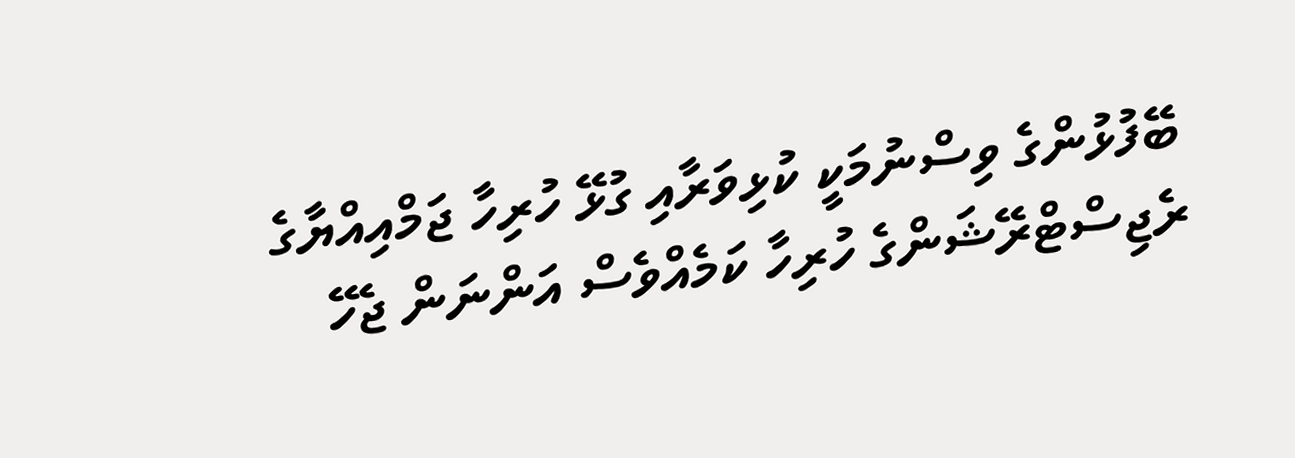ބޭފުޅުންގެ ވިސްނުމަކީ ކުޅިވަރާއި ގުޅޭ ހުރިހާ ޖަމްއިއްޔާގެ ރެޖިސްޓްރޭޝަންގެ ހުރިހާ ކަމެއްވެސް އަންނަން ޖެހޭ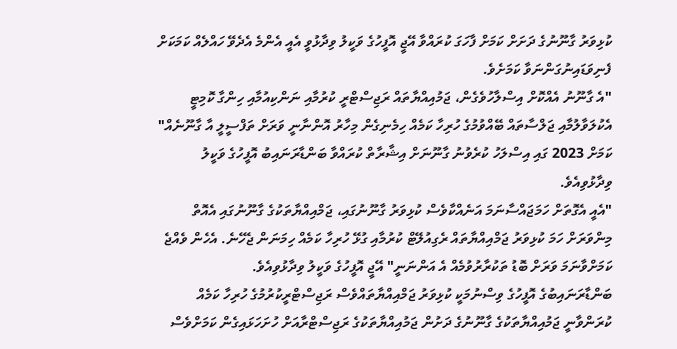ކުޅިވަރު ގާނޫނުގެ ދަށަށް ކަމަށް ފާހަގަ ކުރައްވާ އޭޖީ އޮފީހުގެ ވަކީލު ވިދާޅުވީ އެއީ އެންމެ އެދެވޭ ހައްލެއް ކަމަކަށް ފެނިވަޑައިނުގަންނަވާ ކަމަށެވެ.
"އެ ގާނޫނު އެއްކޮށް އިސްލާހުވެގެން، ޖަމުއިއްޔާތައް ރަޖިސްޓްރީ ކުރުމާއި ނަންކިއުމާއި ހިންގާ ކޮމިޓީ އެކުލަވާލުމާއި ޖަލްސާތައް ބޭއްވުމުގެ ހުރިހާ ކަމެއް ހިމެނިގެން މިހާރު އޮންނާނީ ވަރަށް ތަފްސީލީ އާ ގާނޫނެއް" ކަމަށް 2023 ގައި އިސްލަހު ކުރެވުނު ގާނޫނަށް އިޝާރާތް ކުރައްވާ ބަންޑާރަނައިބު އޮފީހުގެ ވަކީލު ވިދާޅުވިއެވެ.
"އެއީ އެގޮތަށް ހަމަޖައްސާނަމަ އަނެއްކާވެސް ކުޅިވަރު ގާނޫނުގައި، ޖަމްއިއްޔާތަކުގެ ގާނޫނުގައި އެއޮތް މިންވަރަށް ހަމަ ކުޅިވަރު ޖަމްއިއްޔާތައް ރެގިއުލޭޓް ކުރުމާއި ގުޅޭ ހުރިހާ ކަމެއް ހިމަނަން ޖެހޭނެ. އެހެން ވެއްޖެ ކަމަށްވާނަމަ ވަރަށް ބޮޑު ތަކުރާރުވުމެއް އެ އަންނަނީ" އޭޖީ އޮފީހުގެ ވަކީލު ވިދާޅުވިއެވެ.
ބަންޑާރަނައިބުގެ އޮފީހުގެ ވިސްނުމަކީ ކުޅިވަރު ޖަމްއިއްޔާތައްވެސް ރަޖިސްޓްރީކުރުމުގެ ހުރިހާ ކަމެއް ކުރަންވާނީ ޖަމުއިއްޔާތަކުގެ ގާނޫނުގެ ދަށުން ޖަމުއިއްޔާތަކުގެ ރަޖިސްޓްރާއަށް ހުށަހަޅައިގެން ކަމަށްވެސް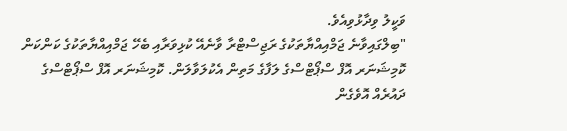ވަކީލު ވިދާޅުވިއެވެ.
"ބިލްގައިވާނެ ޖަމްއިއްޔާތަކުގެ ރަޖިސްޓްރާ ވާނެއޭ ކުޅިވަރާއި ބެހޭ ޖަމްއިއްޔާތަކުގެ ކަންކަން ކޮމިޝަނަރ އޮފް ސްޕޯޓްސްގެ ލަފާގެ މަތިން އެކުލަވާލަން. ކޮމިޝަނަރ އޮފް ސްޕޯޓްސްގެ ދައުރެއް އޮވެގެން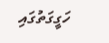ހަގީގަތުގައި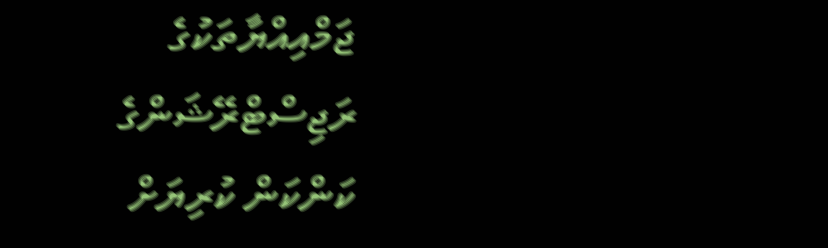ޖަމްއިއްޔާތަކުގެ ރަޖިސްޓްރޭޝަންގެ ކަންކަން ކުރިޔަށް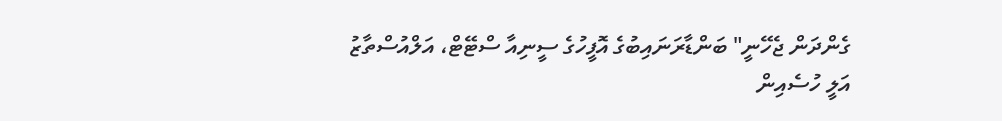ގެންދަން ޖެހޭނީ" ބަންޑާރަނައިބުގެ އޮފީހުގެ ސީނިއާ ސްޓޭޓް، އަލްއުސްތާޒު އަލީ ހުސެއިން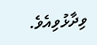ވިދާޅުވިއެވެ.